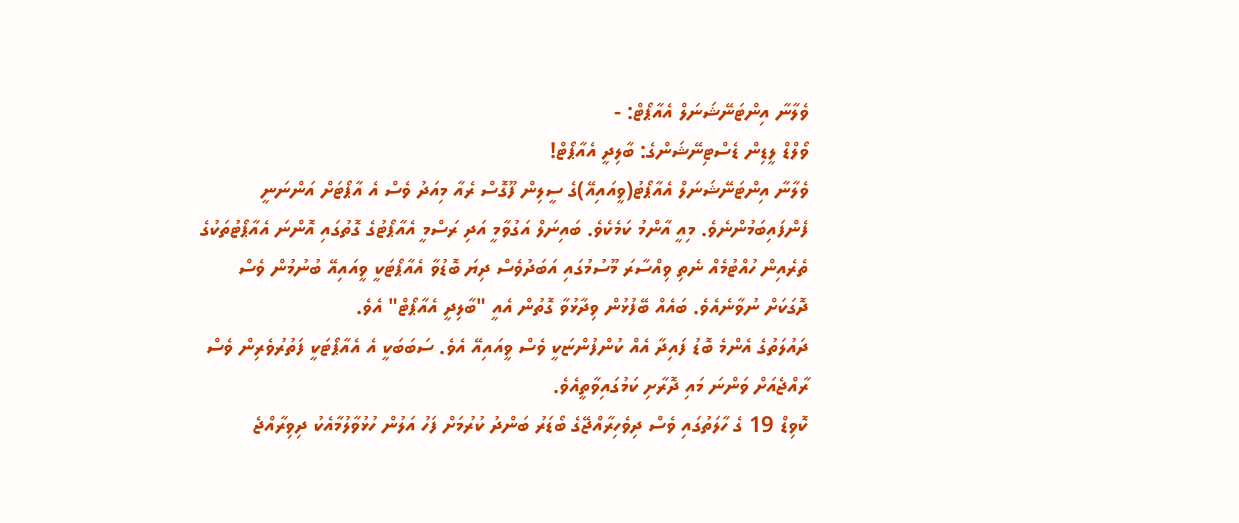ވެލާނާ އިންޓަނޭޝަނަލް އެއާޕޯޓް: -
ވޯލްޑް ލީޑިން ޑެސްޓިނޭޝަންގެ: ބާލިދީ އެއާޕޯޓް!
ވެލާނާ އިންޓަނޭޝަނަލް އެއާޕޯޓު(ވީއައިއޭ)ގެ ސީލިން ފޫގޮސް ރެއާ މިއަދު ވެސް އެ އާޕޯޓަށް އަންނަނީ ފެންފައިބަމުންނެވެ. މިއީ އާންމު ކަމެކެވެ. ބައިނަލް އަގުވާމީ އަދި ރަސްމީ އެއާޕޯޓުގެ ގޮތުގައި އޮންނަ އެއާޕޯޓުތަކުގެ ތެރެއިން ހުއްޓުމެއް ނެތި ވިއްސާރަ މޫސުމުގައި އަބަދުވެސް ދިޔަ ބޮޑުވާ އެއާޕޯޓަކީ ވީއައިއޭ ބުނުމުން ވެސް ދޮގަކަށް ނުވާނެއެވެ. ބައެއް ބޭފުޅުން ވިދާޅުވާ ގޮތުން އެއީ "ބާލިދީ އެއާޕޯޓް" އެވެ.
ދައުލަތުގެ އެންމެ ބޮޑު ފައިދާ އެއް ކުންފުންޏަކީ ވެސް ވީއައިއޭ އެވެ. ސަބަބަކީ އެ އެއާޕޯޓަކީ ފަތުރުވެރިން ވެސް ރާއްޖެއަށް ވަންނަ މައި ދޮރާށި ކަމުގައިވާތީއެވެ.
ކޮވިޑް 19 ގެ ހާލަތުގައި ވެސް ދިވެހިރާއްޖޭގެ ބޯޑަރު ބަންދު ކުރުމަށް ފަހު އަލުން ހުޅުވާލުމާއެކު ދިވިރާއްޖެ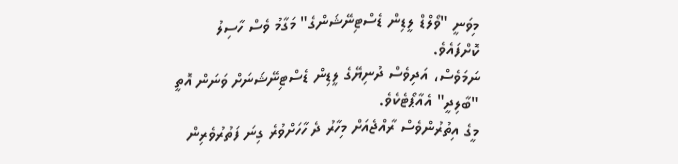މިވަނީ "ވޯލްޑް ލީޑިން ޑެސްޓިނޭޝަންގެ" މަގާމު ވެސް ހާސިލު ކޮށްފައެވެ.
ނަމަވެސް، އަދިވެސް ދުނިޔޭގެ ލީޑިން ޑެސްޓިނޭޝަނަށް ވަނަން އޮތީ "ބާލިދީ" އެއާޕޯޓެކެވެ.
މީގެ އިތުރުންވެސް ރާއްޖެއަށް މިހާރު ދެ ހާހަށްވުރެ ގިނަ ފަތުރުވެރިން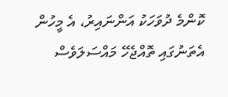ކޮންމެ ދުވަހަކު އަންނައިރު، އެ މީހުން އެތަނުގައި ތޮއްޖެހޭ މައްސަލަވެސް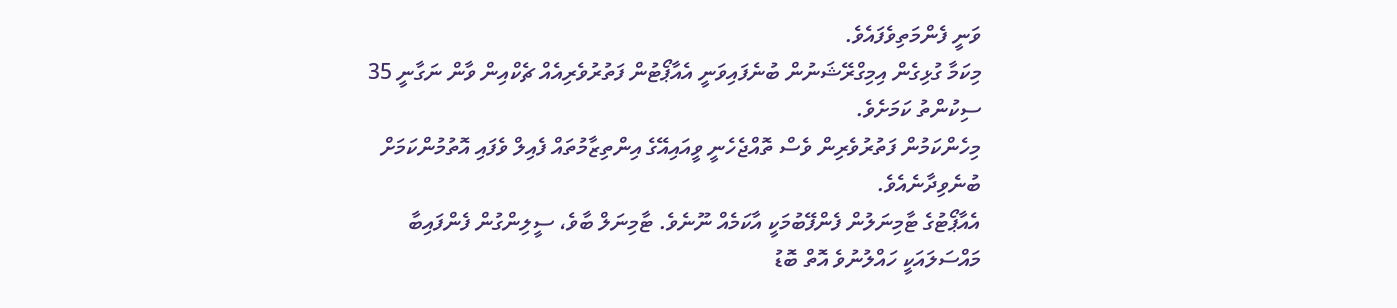ވަނީ ފެންމަތިވެފައެވެ.
މިކަމާ ގުޅިގެން އިމިގްރޭޝަނުން ބުނެފައިވަނީ އެއާޕޯޓުން ފަތުރުވެރިއެއް ޗެކްއިން ވާން ނަގާނީ 35 ސިކުންތު ކަމަށެވެ.
މިހެންކަމުން ފަތުރުވެރިން ވެސް ތޮއްޖެހެނީ ވީއައިއޭގެ އިންތިޒާމުތައް ފެއިލް ވެފައި އޮތުމުންކަމަށް ބުނެވިދާނެއެވެ.
އެއާޕޯޓުގެ ޓާމިނަލުން ފެންފޭބުމަކީ އާކަމެއް ނޫނެވެ. ޓާމިނަލް ބާވެ، ސީލިންގުން ފެންފައިބާ މައްސަލައަކީ ހައްލުނުވެ އޮތް ބޮޑު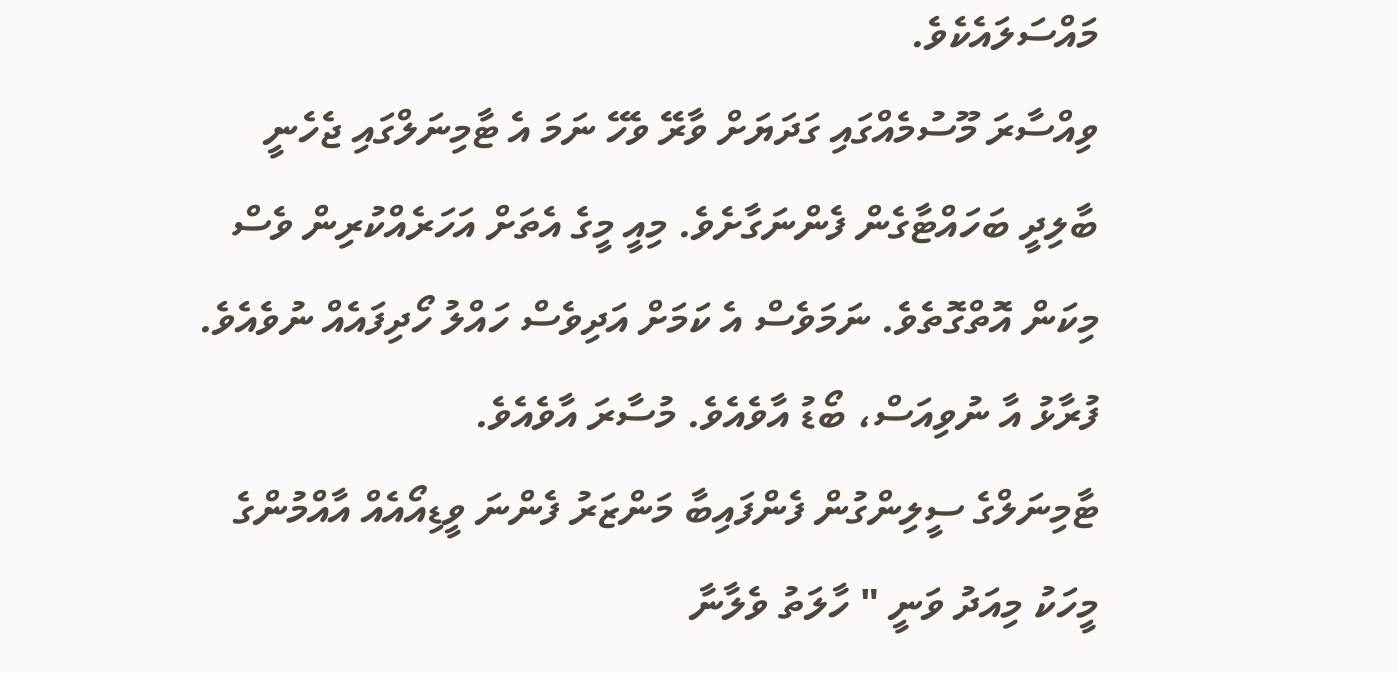މައްސަލައެކެވެ.
ވިއްސާރަ މޫސުމެއްގައި ގަދަޔަށް ވާރޭ ވެހޭ ނަމަ އެ ޓާމިނަލްގައި ޖެހެނީ ބާލިދީ ބަހައްޓާގެން ފެންނަގާށެވެ. މިއީ މީގެ އެތަށް އަހަރެއްކުރިން ވެސް މިކަން އޮތްގޮތެވެ. ނަމަވެސް އެ ކަމަށް އަދިވެސް ހައްލު ހޯދިފައެއް ނުވެއެވެ. ފުރާޅު އާ ނުވިއަސް، ބޯޑު އާވެއެވެ. މުސާރަ އާވެއެވެ.
ޓާމިނަލްގެ ސީލިންގުން ފެންފައިބާ މަންޒަރު ފެންނަ ވީޑިއޯއެއް އާއްމުންގެ މީހަކު މިއަދު ވަނީ " ހާލަތު ވެލާނާ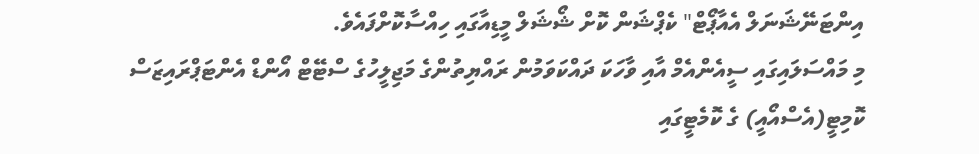އިންޓަނޭޝަނަލް އެއާޕޯޓް" ކެޕްޝަން ކޮށް ޝޯޝަލް މީޑިއާގައި ހިއްސާކޮށްފައެވެ.
މި މައްސަލައިގައި ސީއެންއެމް އާއި ވާހަކަ ދައްކަވަމުން ރައްޔިތުންގެ މަޖިލީހުގެ ސްޓޭޓް އޯންޑް އެންޓަޕްރައިޒަސް ކޮމިޓީ(އެސްއޯއީ) ގެ ކޮމެޓީގައި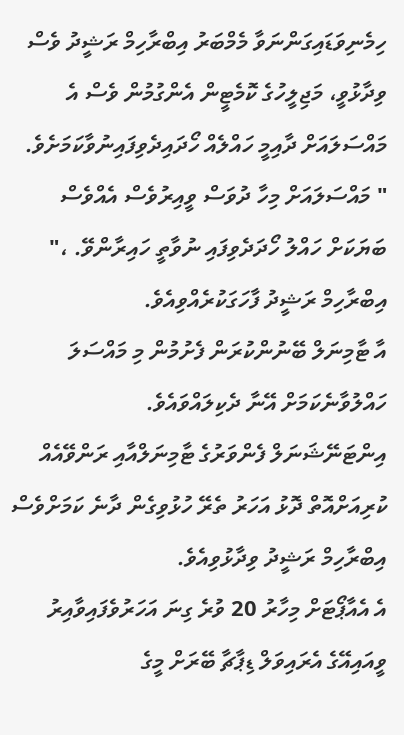ހިމެނިވަޑައިގަންނަވާ މެމްބަރު އިބްރާހިމް ރަޝީދު ވެސް ވިދާޅުވީ، މަޖިލީހުގެ ކޮމެޓީން އެންގުމުން ވެސް އެ މައްސަލައަށް ދާއިމީ ހައްލެއް ހޯދައިދެވިފައިނުވާކަމަށެވެ.
" މައްސަލައަށް މިހާ ދުވަސް ވީއިރުވެސް އެއްވެސް ބަޔަކަށް ހައްލު ހޯދަދެވިފައި ނުވާތީ ހައިރާންވޭ. ،" އިބްރާހިމް ރަޝީދު ފާހަގަކުރެއްވިއެވެ.
އާ ޓާމިނަލް ބޭނުންކުރަން ފެށުމުން މި މައްސަލަ ހައްލުވާނެކަމަށް އޭނާ ދެކިލައްވައެވެ.
އިންޓަނޭޝަނަލް ފެންވަރުގެ ޓާމިނަލްއާއި ރަންވޭއެއް ކުރިއަށްއޮތް ދޮޅު އަހަރު ތެރޭ ހުޅުވިގެން ދާނެ ކަމަށްވެސް އިބްރާހިމް ރަޝީދު ވިދާޅުވިއެވެ.
އެ އެއާޕޯޓަށް މިހާރު 20 ވުރެ ގިނަ އަހަރުވެފައިވާއިރު ވީއައިއޭގެ އެރައިވަލް ޑިޕާޗާ ބޭރަށް މީގެ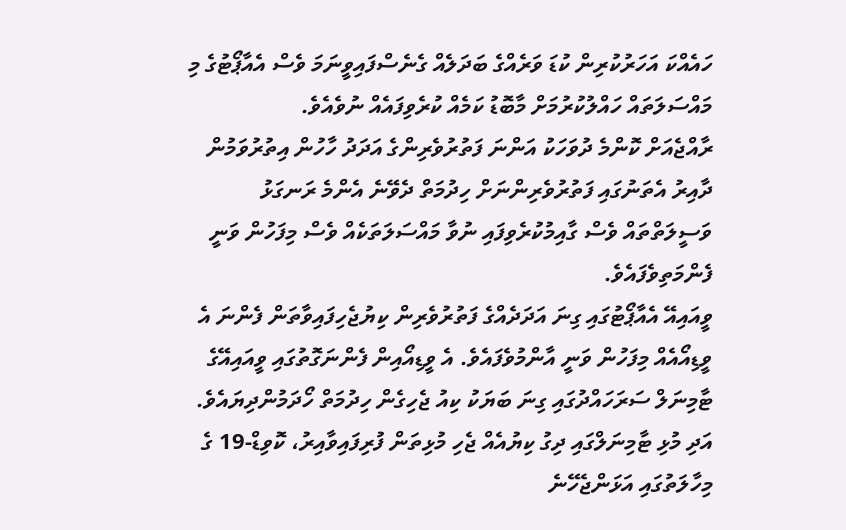ހައެއްކަ އަހަރުކުރިން ކުޑަ ވަރެއްގެ ބަދަލެއް ގެނެސްފައިވީނަމަ ވެސް އެއާޕޯޓުގެ މި މައްސަލަތައް ހައްލުކުރުމަށް މާބޮޑު ކަމެއް ކުރެވިފައެއް ނުވެއެވެ.
ރާއްޖެއަށް ކޮންމެ ދުވަހަކު އަންނަ ފަތުރުވެރިންގެ އަދަދު ހާހުން އިތުރުވަމުން ދާއިރު އެތަނުގައި ފަތުރުވެރިންނަށް ހިދުމަތް ދެވޭނެ އެންމެ ރަނގަޅު ވަސީލަތްތައް ވެސް ގާއިމުކުރެވިފައި ނުވާ މައްސަލަތަކެއް ވެސް މިފަހުން ވަނީ ފެންމަތިވެފައެވެ.
ވީއައިއޭ އެއާޕޯޓުގައި ގިނަ އަދަދެއްގެ ފަތުރުވެރިން ކިޔުޖެހިފައިވާތަން ފެންނަ އެ ވީޑިއޯއެއް މިފަހުން ވަނީ އާންމުވެފައެވެ. އެ ވީޑިއޯއިން ފެންނަގޮތުގައި ވީއައިއޭގެ ޓާމިނަލް ސަރަހައްދުގައި ގިނަ ބަޔަކު ކިއު ޖެހިގެން ހިދުމަތް ހޯދަމުންދިޔައެވެ. އަދި މުޅި ޓާމިނަލްގައި ދިގު ކިޔުއެއް ޖެހި މުޅިތަން ފުރިފައިވާއިރު، ކޮވިޑް-19 ގެ މިހާލަތުގައި އަޅަންޖެހޭނެ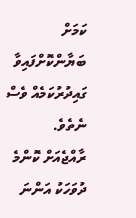ކަމަށް ބަޔާންކޮށްފައިވާ ގައިދުރުކަމެއް ވެސް ނެތެވެ.
ރާއްޖެއަށް ކޮންމެ ދުވަހަކު އަންނަ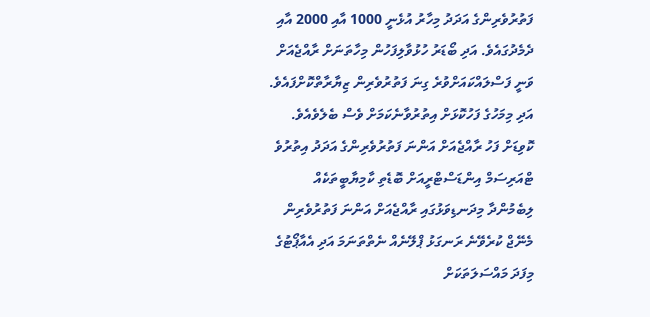ފަތުރުވެރިންގެ އަދަދު މިހާރު އުޅެނީ 1000 އާއި 2000 އާއި ދެމެދުގައެވެ. އަދި ބޯޑަރު ހުޅުވާލިފަހުން މިހާތަނަށް ރާއްޖެއަށް ވަނީ ފަސްލައްކައަށްވުރެ ގިނަ ފަތުރުވެރިން ޒިޔާރާތްކޮށްފައެވެ. އަދި މިމަހުގެ ފަހުކޮޅަށް އިތުރުވާނެކަމަށް ވެސް ބެލެވެއެވެ.
ކޮވިޑަށް ފަހު ރާއްޖެއަށް އަންނަ ފަތުރުވެރިންގެ އަދަދު އިތުރުވެ ޓްއަރިސަމް އިންޑަސްޓްރީއަށް ބޮޑެތި ކާމިޔާބީތަކެއް ލިބެމުންދާ މިދަނޑިވަޅުގައި ރާއްޖެއަށް އަންނަ ފަތުރުވެރިން މެނޭޖް ކުރެވޭނެ ރަނގަޅު ޕްލޭނެއް ނެތްތަނަމަ އަދި އެއާޕޯޓުގެ މިފަދަ މައްސަލަތަކަށް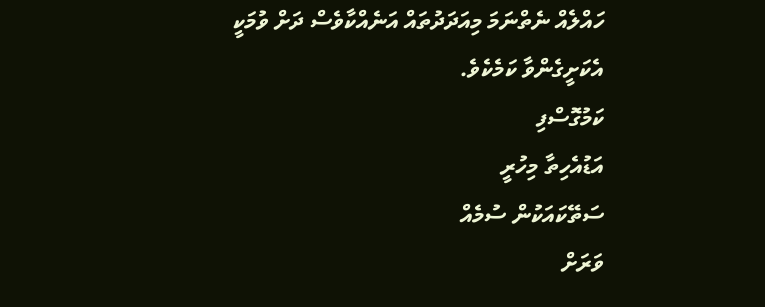ހައްލެއް ނެތްނަމަ މިއަދަދުތައް އަނެއްކާވެސް ދަށް ވުމަކީ އެކަށީގެންވާ ކަމެކެވެ.
ކަމުގޮސްފި
އަޑުއެހިތާ މިހުރީ
ސަތޭކައަކުން ސުމެއް
ވަރަށް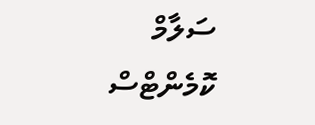ސަލާމް
ކޮމެންޓްސް